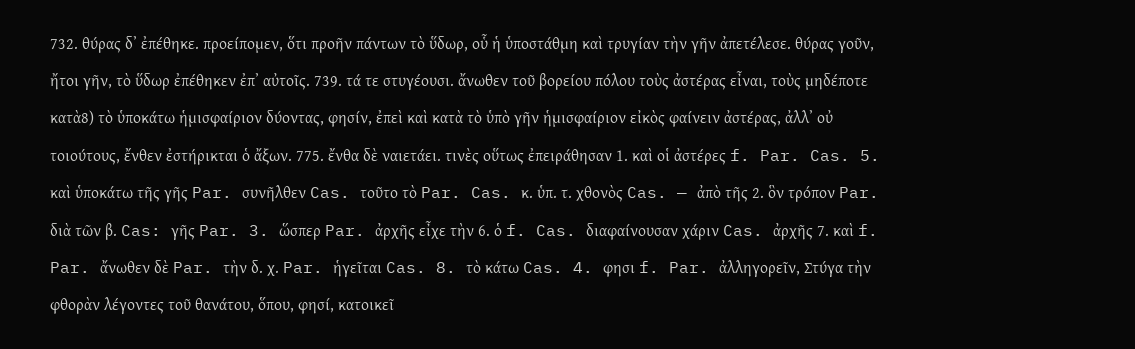732. θύρας δʼ ἐπέθηκε. προείπομεν, ὅτι προῆν πάντων τὸ ὕδωρ, οὗ ἡ ὑποστάθμη καὶ τρυγίαν τὴν γῆν ἀπετέλεσε. θύρας γοῦν, ἤτοι γῆν, τὸ ὕδωρ ἐπέθηκεν ἐπʼ αὐτοῖς. 739. τά τε στυγέουσι. ἄνωθεν τοῦ βορείου πόλου τοὺς ἀστέρας εἶναι, τοὺς μηδέποτε κατὰ8) τὸ ὑποκάτω ἡμισφαίριον δύοντας, φησίν, ἐπεὶ καὶ κατὰ τὸ ὑπὸ γῆν ἡμισφαίριον εἰκὸς φαίνειν ἀστέρας, ἀλλʼ οὐ τοιούτους, ἔνθεν ἐστήρικται ὁ ἄξων. 775. ἔνθα δὲ ναιετάει. τινὲς οὕτως ἐπειράθησαν 1. καὶ οἱ ἀστέρες f. Par. Cas. 5. καὶ ὑποκάτω τῆς γῆς Par. συνῆλθεν Cas. τοῦτο τὸ Par. Cas. κ. ὑπ. τ. χθονὸς Cas. — ἀπὸ τῆς 2. ὃν τρόπον Par. διὰ τῶν β. Cas: γῆς Par. 3. ὥσπερ Par. ἀρχῆς εἶχε τὴν 6. ὁ f. Cas. διαφαίνουσαν χάριν Cas. ἀρχῆς 7. καὶ f. Par. ἄνωθεν δὲ Par. τὴν δ. χ. Par. ἡγεῖται Cas. 8. τὸ κάτω Cas. 4. φησι f. Par. ἀλληγορεῖν, Στύγα τὴν φθορὰν λέγοντες τοῦ θανάτου, ὅπου, φησί, κατοικεῖ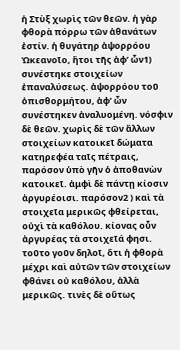ἡ Στὺξ χωρὶς τῶν θεῶν. ἡ γὰρ φθορὰ πόρρω τῶν ἀθανάτων ἐστίν. ἡ θυγάτηρ ἀψορρόου Ὠκεανοῖο, ἤτοι τῆς ἀφʼ ὧν1) συνέστηκε στοιχείων ἐπαναλύσεως. ἀψορρόου τοῦ ὀπισθορμήτου, ἀφʼ ὧν συνέστηκεν ἀναλυομένη. νόσφιν δὲ θεῶν. χωρὶς δὲ τῶν ἄλλων στοιχείων κατοικεῖ δώματα κατηρεφέα ταῖς πέτραις, παρόσον ὑπὸ γῆν ὁ ἀποθανὼν κατοικεῖ. ἀμφὶ δὲ πάντῃ κίοσιν ἀργυρέοισι. παρόσον2 ) καὶ τὰ στοιχεῖα μερικῶς φθείρεται, οὐχὶ τὰ καθόλου. κίονας οὖν ἀργυρέας τὰ στοιχεῖά φησι. τοῦτο γοῦν δηλοῖ, ὅτι ἡ φθορὰ μέχρι καὶ αὐτῶν τῶν στοιχείων φθάνει οὐ καθόλου, ἀλλὰ μερικῶς. τινὲς δὲ οὕτως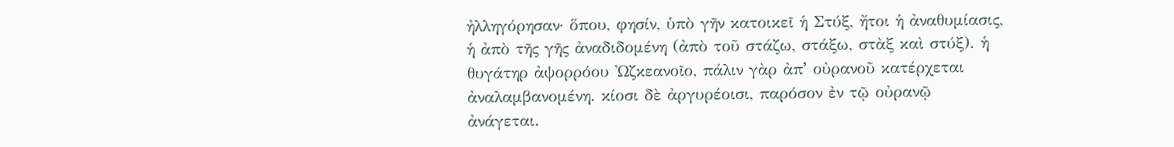ἠλληγόρησαν· ὅπου, φησίν, ὑπὸ γῆν κατοικεῖ ἡ Στύξ, ἤτοι ἡ ἀναθυμίασις, ἡ ἀπὸ τῆς γῆς ἀναδιδομένη (ἀπὸ τοῦ στάζω, στάξω, στὰξ καὶ στύξ). ἡ θυγάτηρ ἀψορρόου Ὠζκεανοῖο, πάλιν γὰρ ἀπʼ οὐρανοῦ κατέρχεται ἀναλαμβανομένη. κίοσι δὲ ἀργυρέοισι, παρόσον ἐν τῷ οὐρανῷ ἀνάγεται.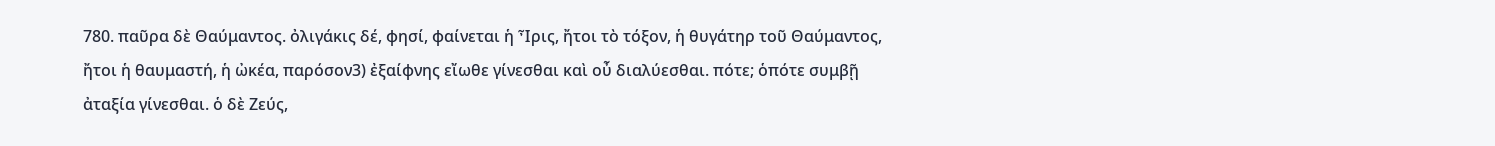780. παῦρα δὲ Θαύμαντος. ὀλιγάκις δέ, φησί, φαίνεται ἡ Ἶρις, ἤτοι τὸ τόξον, ἡ θυγάτηρ τοῦ Θαύμαντος, ἤτοι ἡ θαυμαστή, ἡ ὠκέα, παρόσον3) ἐξαίφνης εἴωθε γίνεσθαι καὶ οὖ διαλύεσθαι. πότε; ὁπότε συμβῇ ἀταξία γίνεσθαι. ὁ δὲ Ζεύς,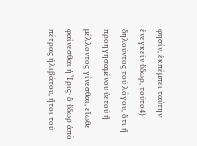φησίν, ἐκπέμπει ταύτην ἐνεγκεῖν ὕδωρ, τοῦτο4) δηλοῦντος τοῦ λόγου, ὅτι ἢ προηγησαμένου ὑετοῦ ἢ μέλλοντος γίνεσθαι, εἴωθε φαίνεσθαι ἡ Ἶρις· ὃ ὕδωρ ἀπὸ πέτρας ἠλιβάτου, ἤτοι τοῦ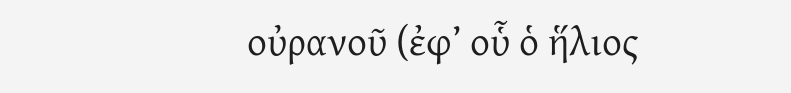οὐρανοῦ (ἐφ’ οὗ ὁ ἥλιος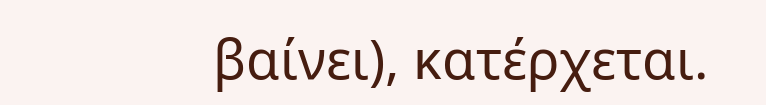βαίνει), κατέρχεται.